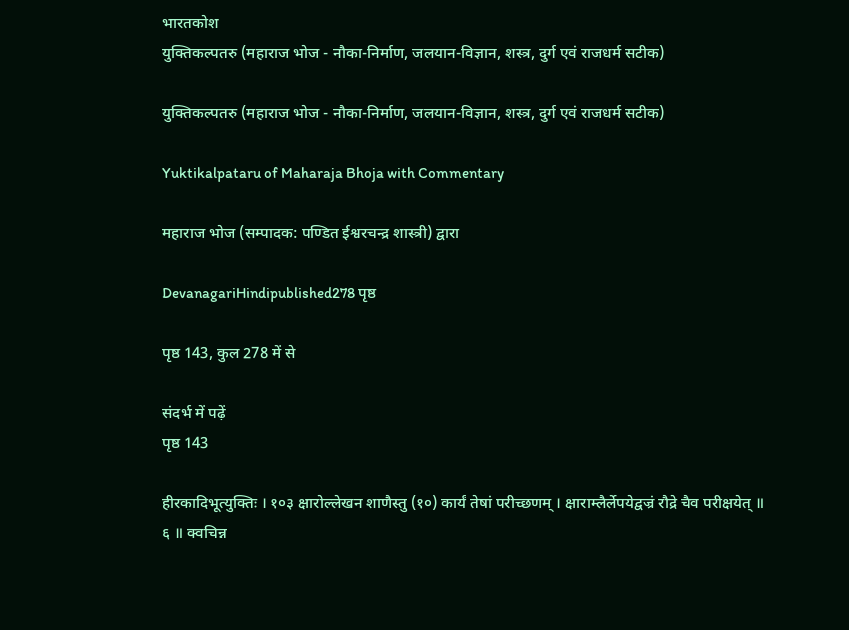भारतकोश
युक्तिकल्पतरु (महाराज भोज - नौका-निर्माण, जलयान-विज्ञान, शस्त्र, दुर्ग एवं राजधर्म सटीक)

युक्तिकल्पतरु (महाराज भोज - नौका-निर्माण, जलयान-विज्ञान, शस्त्र, दुर्ग एवं राजधर्म सटीक)

Yuktikalpataru of Maharaja Bhoja with Commentary

महाराज भोज (सम्पादक: पण्डित ईश्वरचन्द्र शास्त्री) द्वारा

DevanagariHindipublished278 पृष्ठ

पृष्ठ 143, कुल 278 में से

संदर्भ में पढ़ें
पृष्ठ 143

हीरकादिभूत्युक्तिः । १०३ क्षारोल्लेखन शाणैस्तु (१०) कार्यं तेषां परीच्छणम् । क्षाराम्लैर्लेपयेद्वज्रं रौद्रे चैव परीक्षयेत् ॥ ६ ॥ क्वचिन्न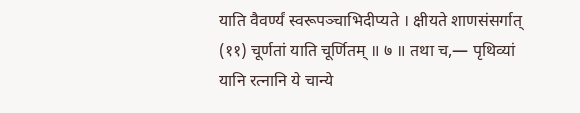याति वैवर्ण्यं स्वरूपञ्चाभिदीप्यते । क्षीयते शाणसंसर्गात् (११) चूर्णतां याति चूर्णितम् ॥ ७ ॥ तथा च,— पृथिव्यां यानि रत्नानि ये चान्ये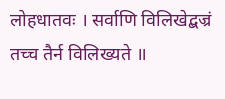लोहधातवः । सर्वाणि विलिखेद्बज्रं तच्च तैर्न विलिख्यते ॥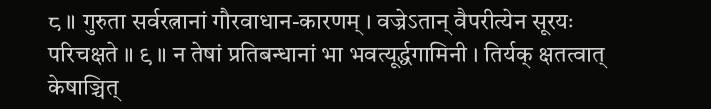८ ॥ गुरुता सर्वरत्नानां गौरवाधान-कारणम् । वज्रेऽतान् वैपरीत्येन सूरयः परिचक्षते ॥ ९ ॥ न तेषां प्रतिबन्धानां भा भवत्यूर्द्धगामिनी । तिर्यक् क्षतत्वात् केषाञ्चित्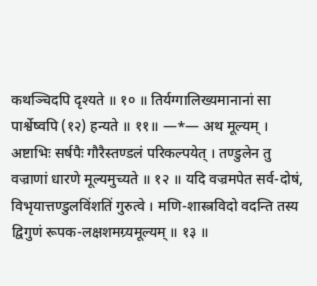कथञ्चिदपि दृश्यते ॥ १० ॥ तिर्यग्गालिख्यमानानां सा पार्श्वेष्वपि (१२) हन्यते ॥ ११॥ —*— अथ मूल्यम् । अष्टाभिः सर्षपैः गौरैस्तण्डलं परिकल्पयेत् । तण्डुलेन तु वज्राणां धारणे मूल्यमुच्यते ॥ १२ ॥ यदि वज्रमपेत सर्व-दोषं, विभृयात्तण्डुलविंशतिं गुरुत्वे । मणि-शास्त्रविदो वदन्ति तस्य द्विगुणं रूपक-लक्षशमग्र्यमूल्यम् ॥ १३ ॥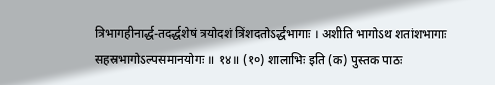त्रिभागहीनार्द्ध-तदर्द्धशेषं त्रयोदशं त्रिंशदतोऽर्द्धभागाः । अशीति भागोऽथ शतांशभागाः सहस्रभागोऽल्पसमानयोगः ॥ १४॥ (१०) शालाभिः इति (क) पुस्तक पाठः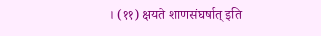। (११) क्षयते शाणसंघर्षात् इति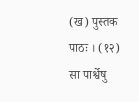(ख) पुस्तक पाठः । (१२) सा पार्श्वेषु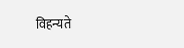विहन्यते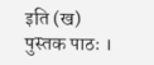इति (ख) पुस्तक पाठः ।